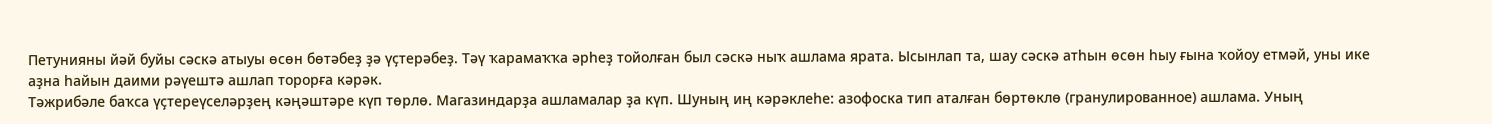Петунияны йәй буйы сәскә атыуы өсөн бөтәбеҙ ҙә үҫтерәбеҙ. Тәү ҡарамаҡҡа әрһеҙ тойолған был сәскә ныҡ ашлама ярата. Ысынлап та, шау сәскә атһын өсөн һыу ғына ҡойоу етмәй, уны ике аҙна һайын даими рәүештә ашлап торорға кәрәк.
Тәжрибәле баҡса үҫтереүселәрҙең кәңәштәре күп төрлө. Магазиндарҙа ашламалар ҙа күп. Шуның иң кәрәклеһе: азофоска тип аталған бөртөклө (гранулированное) ашлама. Уның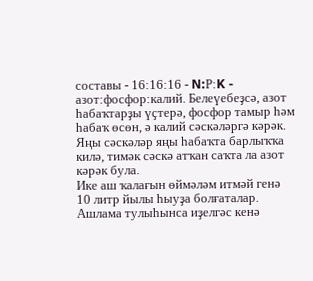составы - 16:16:16 - N:Р:K - азот:фосфор:калий. Белеүебеҙсә, азот һабаҡтарҙы үҫтерә, фосфор тамыр һәм һабаҡ өсөн, ә калий сәскәләргә кәрәк. Яңы сәскәләр яңы һабаҡта барлыҡҡа килә, тимәк сәскә атҡан саҡта ла азот кәрәк була.
Ике аш ҡалағын өймәләм итмәй генә 10 литр йылы һыуҙа болғаталар. Ашлама тулыһынса иҙелгәс кенә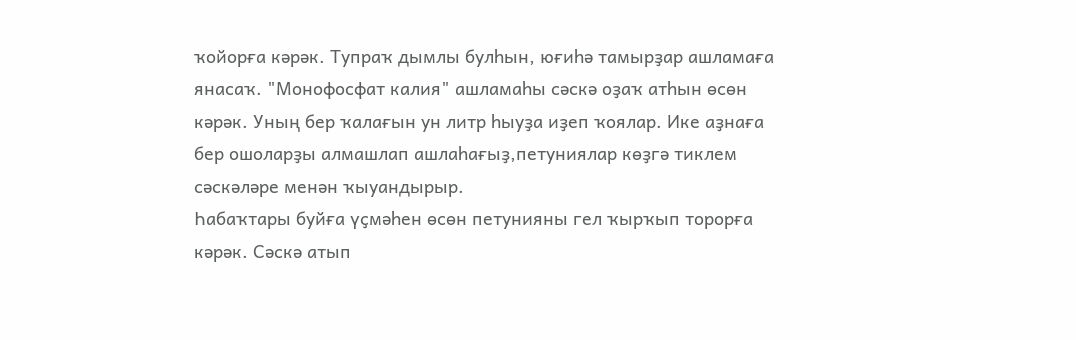ҡойорға кәрәк. Тупраҡ дымлы булһын, юғиһә тамырҙар ашламаға янасаҡ. "Монофосфат калия" ашламаһы сәскә оҙаҡ атһын өсөн кәрәк. Уның бер ҡалағын ун литр һыуҙа иҙеп ҡоялар. Ике аҙнаға бер ошоларҙы алмашлап ашлаһағыҙ,петуниялар көҙгә тиклем сәскәләре менән ҡыуандырыр.
Һабаҡтары буйға үҫмәһен өсөн петунияны гел ҡырҡып торорға кәрәк. Сәскә атып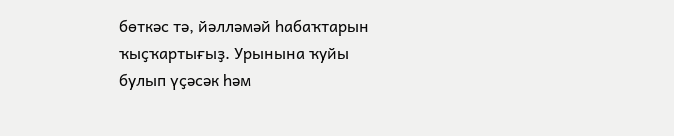бөткәс тә, йәлләмәй һабаҡтарын ҡыҫҡартығыҙ. Урынына ҡуйы булып үҫәсәк һәм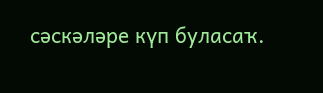сәскәләре күп буласаҡ.